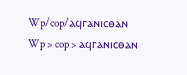Wp/cop/ⲁϥⲅⲁⲛⲓⲥⲑⲁⲛ
Wp > cop > ⲁϥⲅⲁⲛⲓⲥⲑⲁⲛ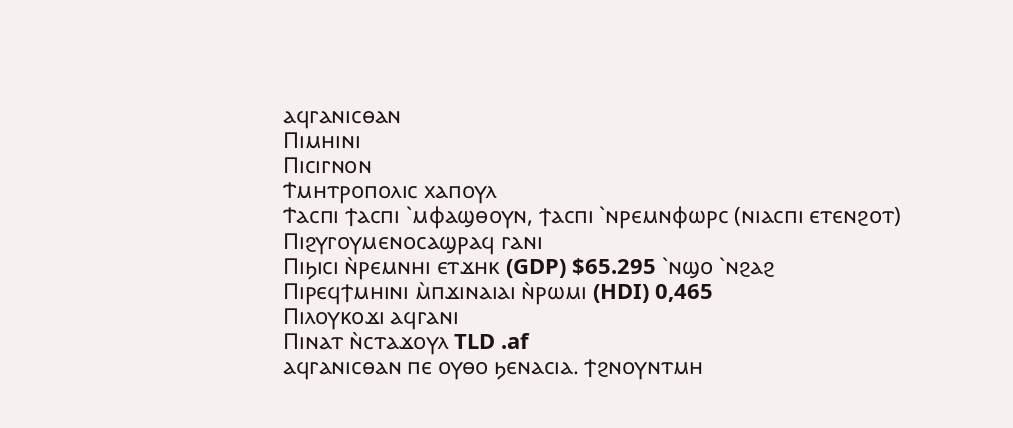ⲁϥⲅⲁⲛⲓⲥⲑⲁⲛ
Ⲡⲓⲙⲏⲓⲛⲓ
Ⲡⲓⲥⲓⲅⲛⲟⲛ
Ϯⲙⲏⲧⲣⲟⲡⲟⲗⲓⲥ ⲭⲁⲡⲟⲩⲗ
Ϯⲁⲥⲡⲓ ϯⲁⲥⲡⲓ `ⲙⲫⲁϣⲑⲟⲩⲛ, ϯⲁⲥⲡⲓ `ⲛⲣⲉⲙⲛⲫⲱⲣⲥ (ⲛⲓⲁⲥⲡⲓ ⲉⲧⲉⲛϩⲟⲧ)
Ⲡⲓϩⲩⲅⲟⲩⲙⲉⲛⲟⲥⲁϣⲣⲁϥ ⲅⲁⲛⲓ
Ⲡⲓϧⲓⲥⲓ ⲛ̀ⲣⲉⲙⲛⲏⲓ ⲉⲧϫⲏⲕ (GDP) $65.295 `ⲛϣⲟ `ⲛϩⲁϩ
Ⲡⲓⲣⲉϥϯⲙⲏⲓⲛⲓ ⲙ̀ⲡϫⲓⲛⲁⲓⲁⲓ ⲛ̀ⲣⲱⲙⲓ (HDI) 0,465
Ⲡⲓⲗⲟⲩⲕⲟϫⲓ ⲁϥⲅⲁⲛⲓ
Ⲡⲓⲛⲁⲧ ⲛ̀ⲥⲧⲁϫⲟⲩⲗ TLD .af
ⲁϥⲅⲁⲛⲓⲥⲑⲁⲛ ⲡⲉ ⲟⲩⲑⲟ ϧⲉⲛⲁⲥⲓⲁ. ϯϩⲛⲟⲩⲛⲧⲙⲏ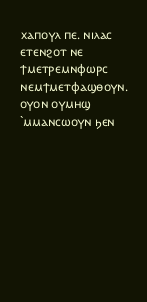ⲭⲁⲡⲟⲩⲗ ⲡⲉ. ⲛⲓⲗⲁⲥ ⲉⲧⲉⲛϩⲟⲧ ⲛⲉ ϯⲙⲉⲧⲣⲉⲙⲛⲫⲱⲣⲥ ⲛⲉⲙϯⲙⲉⲧⲫⲁϣⲑⲟⲩⲛ. ⲟⲩⲟⲛ ⲟⲩⲙⲏϣ `ⲙⲙⲁⲛⲥⲱⲟⲩⲛ ϧⲉⲛ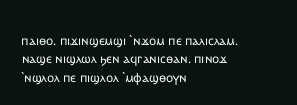ⲡⲁⲓⲑⲟ. ⲡⲓϫⲓⲛϣⲉⲙϣⲓ `ⲛϫⲟⲙ ⲡⲉ ⲡⲁⲗⲓⲥⲗⲁⲙ.
ⲛⲁϣⲉ ⲛⲓϣⲗⲱⲗ ϧⲉⲛ ⲁϥⲅⲁⲛⲓⲥⲑⲁⲛ. ⲡⲓⲛⲟϫ `ⲛϣⲗⲟⲗ ⲡⲉ ⲡⲓϣⲗⲟⲗ `ⲙⲫⲁϣⲑⲟⲩⲛ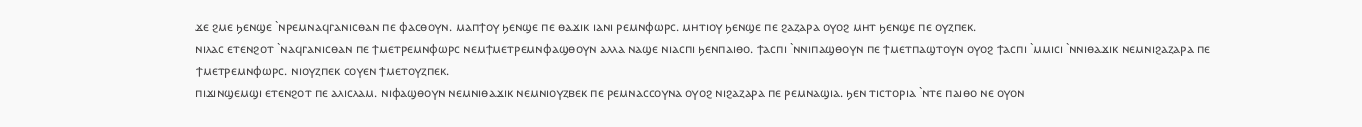ϫⲉ ϩⲙⲉ ϧⲉⲛϣⲉ `ⲛⲣⲉⲙⲛⲁϥⲅⲁⲛⲓⲥⲑⲁⲛ ⲡⲉ ⲫⲁⲥⲑⲟⲩⲛ. ⲙⲁⲡϯⲟⲩ ϧⲉⲛϣⲉ ⲡⲉ ⲑⲁϫⲓⲕ ⲓⲁⲛⲓ ⲣⲉⲙⲛⲫⲱⲣⲥ. ⲙⲏⲧⲓⲟⲩ ϧⲉⲛϣⲉ ⲡⲉ ϩⲁⲍⲁⲣⲁ ⲟⲩⲟϩ ⲙⲏⲧ ϧⲉⲛϣⲉ ⲡⲉ ⲟⲩⲍⲡⲉⲕ.
ⲛⲓⲗⲁⲥ ⲉⲧⲉⲛϩⲟⲧ `ⲛⲁϥⲅⲁⲛⲓⲥⲑⲁⲛ ⲡⲉ ϯⲙⲉⲧⲣⲉⲙⲛⲫⲱⲣⲥ ⲛⲉⲙϯⲙⲉⲧⲣⲉⲙⲛⲫⲁϣⲑⲟⲩⲛ ⲁⲗⲗⲁ ⲛⲁϣⲉ ⲛⲓⲁⲥⲡⲓ ϧⲉⲛⲡⲁⲓⲑⲟ. ϯⲁⲥⲡⲓ `ⲛⲛⲓⲡⲁϣⲑⲟⲩⲛ ⲡⲉ ϯⲙⲉⲧⲡⲁϣⲧⲟⲩⲛ ⲟⲩⲟϩ ϯⲁⲥⲡⲓ `ⲙⲙⲓⲥⲓ `ⲛⲛⲓⲑⲁϫⲓⲕ ⲛⲉⲙⲛⲓϩⲁⲍⲁⲣⲁ ⲡⲉ ϯⲙⲉⲧⲣⲉⲙⲛⲫⲱⲣⲥ. ⲛⲓⲟⲩⲍⲡⲉⲕ ⲥⲟⲩⲉⲛ ϯⲙⲉⲧⲟⲩⲍⲡⲉⲕ.
ⲡⲓϫⲓⲛϣⲉⲙϣⲓ ⲉⲧⲉⲛϩⲟⲧ ⲡⲉ ⲁⲗⲓⲥⲗⲁⲙ. ⲛⲓⲫⲁϣⲑⲟⲩⲛ ⲛⲉⲙⲛⲓⲑⲁϫⲓⲕ ⲛⲉⲙⲛⲓⲟⲩⲍⲃⲉⲕ ⲡⲉ ⲣⲉⲙⲛⲁⲥⲥⲟⲩⲛⲁ ⲟⲩⲟϩ ⲛⲓϩⲁⲍⲁⲣⲁ ⲡⲉ ⲣⲉⲙⲛⲁϣⲓⲁ. ϧⲉⲛ ⲧⲓⲥⲧⲟⲣⲓⲁ `ⲛⲧⲉ ⲡⲁⲓⲑⲟ ⲛⲉ ⲟⲩⲟⲛ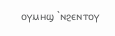ⲟⲩⲙⲏϣ `ⲛϩⲉⲛⲧⲟⲩ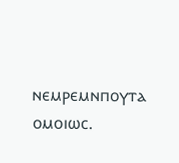ⲛⲉⲙⲣⲉⲙⲛⲡⲟⲩⲧⲁ ⲟⲙⲟⲓⲱⲥ.